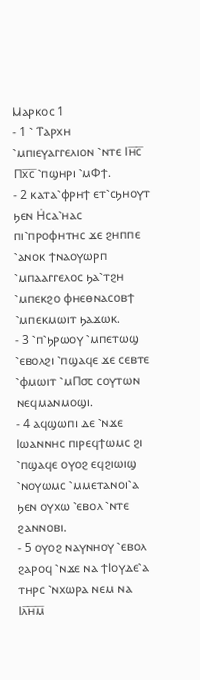Ⲙⲁⲣⲕⲟⲥ 1
- 1 ⳿ Ⲧⲁⲣⲭⲏ ⳿ⲙⲡⲓⲉⲩⲁⲅⲅⲉⲗⲓⲟⲛ ⳿ⲛⲧⲉ Ⲓⲏ̅ⲥ̅ Ⲡⲭ̅ⲥ̅ ⳿ⲡϣⲏⲣⲓ ⳿ⲙⲪϯ.
- 2 ⲕⲁⲧⲁ⳿ⲫⲣⲏϯ ⲉⲧ⳿ⲥϧⲏⲟⲩⲧ ϧⲉⲛ Ⲏ̇ⲥⲁ⳿ⲏⲁⲥ ⲡⲓ⳿ⲡⲣⲟⲫⲏⲧⲏⲥ ϫⲉ ϩⲏⲡⲡⲉ ⳿ⲁⲛⲟⲕ ϯⲛⲁⲟⲩⲱⲣⲡ ⳿ⲙⲡⲁⲁⲅⲅⲉⲗⲟⲥ ϧⲁ⳿ⲧϩⲏ ⳿ⲙⲡⲉⲕϩⲟ ⲫⲏⲉⲑⲛⲁⲥⲟⲃϯ ⳿ⲙⲡⲉⲕⲙⲱⲓⲧ ϧⲁϫⲱⲕ.
- 3 ⳿ⲡ⳿ϧⲣⲱⲟⲩ ⳿ⲙⲡⲉⲧⲱϣ ⳿ⲉⲃⲟⲗϩⲓ ⳿ⲡϣⲁϥⲉ ϫⲉ ⲥⲉⲃⲧⲉ ⳿ⲫⲙⲱⲓⲧ ⳿ⲙⲠ⳪ ⲥⲟⲩⲧⲱⲛ ⲛⲉϥⲙⲁⲛⲙⲟϣⲓ.
- 4 ⲁϥϣⲱⲡⲓ ⲇⲉ ⳿ⲛϫⲉ Ⲓⲱⲁⲛⲛⲏⲥ ⲡⲓⲣⲉϥϯⲱⲙⲥ ϩⲓ ⳿ⲡϣⲁϥⲉ ⲟⲩⲟϩ ⲉϥϩⲓⲱⲓϣ ⳿ⲛⲟⲩⲱⲙⲥ ⳿ⲙⲙⲉⲧⲁⲛⲟⲓ⳿ⲁ ϧⲉⲛ ⲟⲩⲭⲱ ⳿ⲉⲃⲟⲗ ⳿ⲛⲧⲉ ϩⲁⲛⲛⲟⲃⲓ.
- 5 ⲟⲩⲟϩ ⲛⲁⲩⲛⲏⲟⲩ ⳿ⲉⲃⲟⲗ ϩⲁⲣⲟϥ ⳿ⲛϫⲉ ⲛⲁ ϯⲒⲟⲩⲇⲉ⳿ⲁ ⲧⲏⲣⲥ ⳿ⲛⲭⲱⲣⲁ ⲛⲉⲙ ⲛⲁ Ⲓⲗ̅ⲏ̅ⲙ̅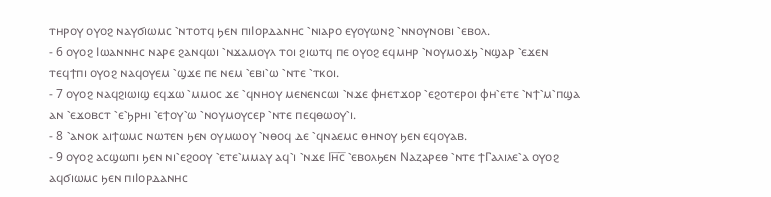ⲧⲏⲣⲟⲩ ⲟⲩⲟϩ ⲛⲁⲩϭⲓⲱⲙⲥ ⳿ⲛⲧⲟⲧϥ ϧⲉⲛ ⲡⲓⲒⲟⲣⲇⲁⲛⲏⲥ ⳿ⲛⲓⲁⲣⲟ ⲉⲩⲟⲩⲱⲛϩ ⳿ⲛⲛⲟⲩⲛⲟⲃⲓ ⳿ⲉⲃⲟⲗ.
- 6 ⲟⲩⲟϩ Ⲓⲱⲁⲛⲛⲏⲥ ⲛⲁⲣⲉ ϩⲁⲛϥⲱⲓ ⳿ⲛϫⲁⲙⲟⲩⲗ ⲧⲟⲓ ϩⲓⲱⲧϥ ⲡⲉ ⲟⲩⲟϩ ⲉϥⲙⲏⲣ ⳿ⲛⲟⲩⲙⲟϫϧ ⳿ⲛϣⲁⲣ ⳿ⲉϫⲉⲛ ⲧⲉϥϯⲡⲓ ⲟⲩⲟϩ ⲛⲁϥⲟⲩⲉⲙ ⳿ϣϫⲉ ⲡⲉ ⲛⲉⲙ ⳿ⲉⲃⲓ⳿ⲱ ⳿ⲛⲧⲉ ⳿ⲧⲕⲟⲓ.
- 7 ⲟⲩⲟϩ ⲛⲁϥϩⲓⲱⲓϣ ⲉϥϫⲱ ⳿ⲙⲙⲟⲥ ϫⲉ ⳿ϥⲛⲏⲟⲩ ⲙⲉⲛⲉⲛⲥⲱⲓ ⳿ⲛϫⲉ ⲫⲏⲉⲧϫⲟⲣ ⳿ⲉϩⲟⲧⲉⲣⲟⲓ ⲫⲏ⳿ⲉⲧⲉ ⳿ⲛϯ⳿ⲙ⳿ⲡϣⲁ ⲁⲛ ⳿ⲉϫⲟⲃⲥⲧ ⳿ⲉ⳿ϧⲣⲏⲓ ⳿ⲉϯⲟⲩ⳿ⲱ ⳿ⲛⲟⲩⲙⲟⲩⲥⲉⲣ ⳿ⲛⲧⲉ ⲡⲉϥⲑⲱⲟⲩ⳿ⲓ.
- 8 ⳿ⲁⲛⲟⲕ ⲁⲓϯⲱⲙⲥ ⲛⲱⲧⲉⲛ ϧⲉⲛ ⲟⲩⲙⲱⲟⲩ ⳿ⲛⲑⲟϥ ⲇⲉ ⳿ϥⲛⲁⲉⲙⲥ ⲑⲏⲛⲟⲩ ϧⲉⲛ ⲉϥⲟⲩⲁⲃ.
- 9 ⲟⲩⲟϩ ⲁⲥϣⲱⲡⲓ ϧⲉⲛ ⲛⲓ⳿ⲉϩⲟⲟⲩ ⳿ⲉⲧⲉ⳿ⲙⲙⲁⲩ ⲁϥ⳿ⲓ ⳿ⲛϫⲉ Ⲓⲏ̅ⲥ̅ ⳿ⲉⲃⲟⲗϧⲉⲛ Ⲛⲁⲍⲁⲣⲉⲑ ⳿ⲛⲧⲉ ϯⲄⲁⲗⲓⲗⲉ⳿ⲁ ⲟⲩⲟϩ ⲁϥϭⲓⲱⲙⲥ ϧⲉⲛ ⲡⲓⲒⲟⲣⲇⲁⲛⲏⲥ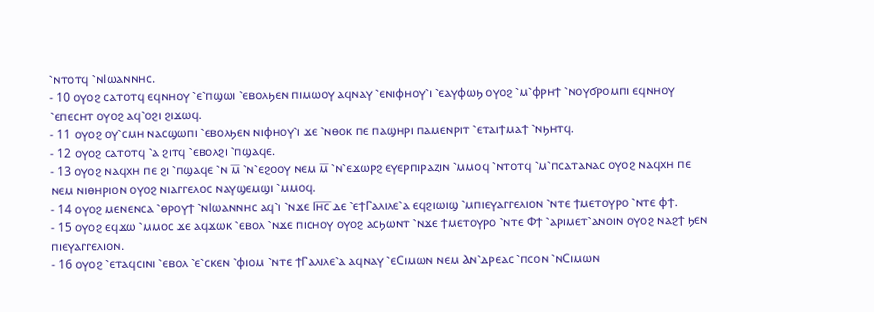⳿ⲛⲧⲟⲧϥ ⳿ⲛⲒⲱⲁⲛⲛⲏⲥ.
- 10 ⲟⲩⲟϩ ⲥⲁⲧⲟⲧϥ ⲉϥⲛⲏⲟⲩ ⳿ⲉ⳿ⲡϣⲱⲓ ⳿ⲉⲃⲟⲗϧⲉⲛ ⲡⲓⲙⲱⲟⲩ ⲁϥⲛⲁⲩ ⳿ⲉⲛⲓⲫⲏⲟⲩ⳿ⲓ ⳿ⲉⲁⲩⲫⲱϧ ⲟⲩⲟϩ ⳿ⲙ⳿ⲫⲣⲏϯ ⳿ⲛⲟⲩϭⲣⲟⲙⲡⲓ ⲉϥⲛⲏⲟⲩ ⳿ⲉⲡⲉⲥⲏⲧ ⲟⲩⲟϩ ⲁϥ⳿ⲟϩⲓ ϩⲓϫⲱϥ.
- 11 ⲟⲩⲟϩ ⲟⲩ⳿ⲥⲙⲏ ⲛⲁⲥϣⲱⲡⲓ ⳿ⲉⲃⲟⲗϧⲉⲛ ⲛⲓⲫⲏⲟⲩ⳿ⲓ ϫⲉ ⳿ⲛⲑⲟⲕ ⲡⲉ ⲡⲁϣⲏⲣⲓ ⲡⲁⲙⲉⲛⲣⲓⲧ ⳿ⲉⲧⲁⲓϯⲙⲁϯ ⳿ⲛϧⲏⲧϥ.
- 12 ⲟⲩⲟϩ ⲥⲁⲧⲟⲧϥ ⳿ⲁ ϩⲓⲧϥ ⳿ⲉⲃⲟⲗϩⲓ ⳿ⲡϣⲁϥⲉ.
- 13 ⲟⲩⲟϩ ⲛⲁϥⲭⲏ ⲡⲉ ϩⲓ ⳿ⲡϣⲁϥⲉ ⳿ⲛ ⲙ̅ ⳿ⲛ⳿ⲉϩⲟⲟⲩ ⲛⲉⲙ ⲙ̅ ⳿ⲛ⳿ⲉϫⲱⲣϩ ⲉⲩⲉⲣⲡⲓⲣⲁⲍⲓⲛ ⳿ⲙⲙⲟϥ ⳿ⲛⲧⲟⲧϥ ⳿ⲙ⳿ⲡⲥⲁⲧⲁⲛⲁⲥ ⲟⲩⲟϩ ⲛⲁϥⲭⲏ ⲡⲉ ⲛⲉⲙ ⲛⲓⲑⲏⲣⲓⲟⲛ ⲟⲩⲟϩ ⲛⲓⲁⲅⲅⲉⲗⲟⲥ ⲛⲁⲩϣⲉⲙϣⲓ ⳿ⲙⲙⲟϥ.
- 14 ⲟⲩⲟϩ ⲙⲉⲛⲉⲛⲥⲁ ⳿ⲑⲣⲟⲩϯ ⳿ⲛⲒⲱⲁⲛⲛⲏⲥ ⲁϥ⳿ⲓ ⳿ⲛϫⲉ Ⲓⲏ̅ⲥ̅ ⲇⲉ ⳿ⲉϯⲄⲁⲗⲓⲗⲉ⳿ⲁ ⲉϥϩⲓⲱⲓϣ ⳿ⲙⲡⲓⲉⲩⲁⲅⲅⲉⲗⲓⲟⲛ ⳿ⲛⲧⲉ ϯⲙⲉⲧⲟⲩⲣⲟ ⳿ⲛⲧⲉ ⲫϯ.
- 15 ⲟⲩⲟϩ ⲉϥϫⲱ ⳿ⲙⲙⲟⲥ ϫⲉ ⲁϥϫⲱⲕ ⳿ⲉⲃⲟⲗ ⳿ⲛϫⲉ ⲡⲓⲥⲏⲟⲩ ⲟⲩⲟϩ ⲁⲥϧⲱⲛⲧ ⳿ⲛϫⲉ ϯⲙⲉⲧⲟⲩⲣⲟ ⳿ⲛⲧⲉ Ⲫϯ ⳿ⲁⲣⲓⲙⲉⲧ⳿ⲁⲛⲟⲓⲛ ⲟⲩⲟϩ ⲛⲁϩϯ ϧⲉⲛ ⲡⲓⲉⲩⲁⲅⲅⲉⲗⲓⲟⲛ.
- 16 ⲟⲩⲟϩ ⳿ⲉⲧⲁϥⲥⲓⲛⲓ ⳿ⲉⲃⲟⲗ ⳿ⲉ⳿ⲥⲕⲉⲛ ⳿ⲫⲓⲟⲙ ⳿ⲛⲧⲉ ϯⲄⲁⲗⲓⲗⲉ⳿ⲁ ⲁϥⲛⲁⲩ ⳿ⲉⲤⲓⲙⲱⲛ ⲛⲉⲙ Ⲁⲛ⳿ⲇⲣⲉⲁⲥ ⳿ⲡⲥⲟⲛ ⳿ⲛⲤⲓⲙⲱⲛ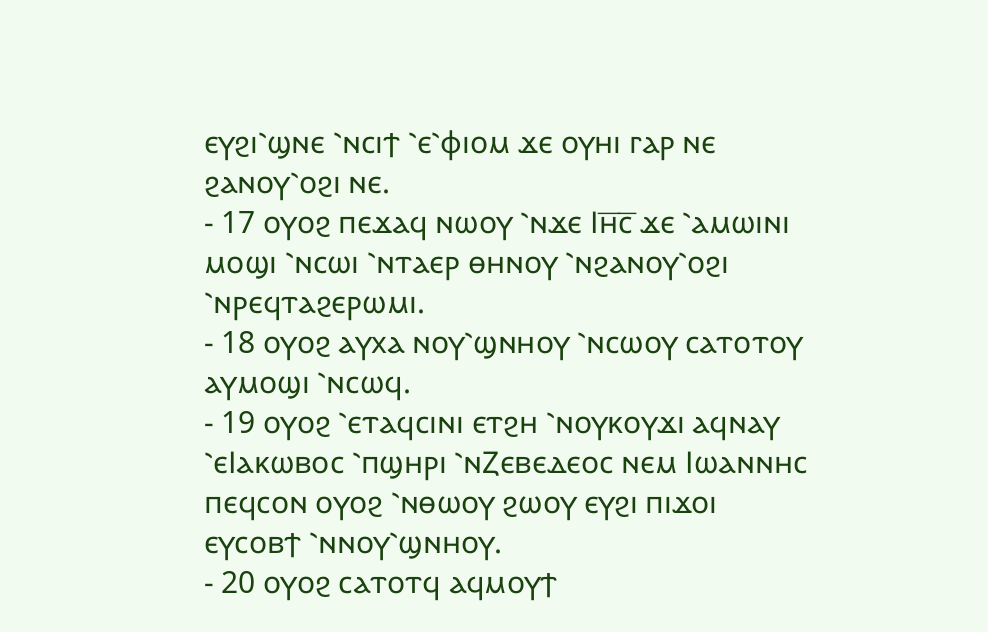ⲉⲩϩⲓ⳿ϣⲛⲉ ⳿ⲛⲥⲓϯ ⳿ⲉ⳿ⲫⲓⲟⲙ ϫⲉ ⲟⲩⲏⲓ ⲅⲁⲣ ⲛⲉ ϩⲁⲛⲟⲩ⳿ⲟϩⲓ ⲛⲉ.
- 17 ⲟⲩⲟϩ ⲡⲉϫⲁϥ ⲛⲱⲟⲩ ⳿ⲛϫⲉ Ⲓⲏ̅ⲥ̅ ϫⲉ ⳿ⲁⲙⲱⲓⲛⲓ ⲙⲟϣⲓ ⳿ⲛⲥⲱⲓ ⳿ⲛⲧⲁⲉⲣ ⲑⲏⲛⲟⲩ ⳿ⲛϩⲁⲛⲟⲩ⳿ⲟϩⲓ ⳿ⲛⲣⲉϥⲧⲁϩⲉⲣⲱⲙⲓ.
- 18 ⲟⲩⲟϩ ⲁⲩⲭⲁ ⲛⲟⲩ⳿ϣⲛⲏⲟⲩ ⳿ⲛⲥⲱⲟⲩ ⲥⲁⲧⲟⲧⲟⲩ ⲁⲩⲙⲟϣⲓ ⳿ⲛⲥⲱϥ.
- 19 ⲟⲩⲟϩ ⳿ⲉⲧⲁϥⲥⲓⲛⲓ ⲉⲧϩⲏ ⳿ⲛⲟⲩⲕⲟⲩϫⲓ ⲁϥⲛⲁⲩ ⳿ⲉⲒⲁⲕⲱⲃⲟⲥ ⳿ⲡϣⲏⲣⲓ ⳿ⲛⲌⲉⲃⲉⲇⲉⲟⲥ ⲛⲉⲙ Ⲓⲱⲁⲛⲛⲏⲥ ⲡⲉϥⲥⲟⲛ ⲟⲩⲟϩ ⳿ⲛⲑⲱⲟⲩ ϩⲱⲟⲩ ⲉⲩϩⲓ ⲡⲓϫⲟⲓ ⲉⲩⲥⲟⲃϯ ⳿ⲛⲛⲟⲩ⳿ϣⲛⲏⲟⲩ.
- 20 ⲟⲩⲟϩ ⲥⲁⲧⲟⲧϥ ⲁϥⲙⲟⲩϯ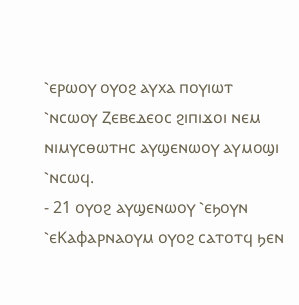⳿ⲉⲣⲱⲟⲩ ⲟⲩⲟϩ ⲁⲩⲭⲁ ⲡⲟⲩⲓⲱⲧ ⳿ⲛⲥⲱⲟⲩ Ⲍⲉⲃⲉⲇⲉⲟⲥ ϩⲓⲡⲓϫⲟⲓ ⲛⲉⲙ ⲛⲓⲙⲩⲥⲑⲱⲧⲏⲥ ⲁⲩϣⲉⲛⲱⲟⲩ ⲁⲩⲙⲟϣⲓ ⳿ⲛⲥⲱϥ.
- 21 ⲟⲩⲟϩ ⲁⲩϣⲉⲛⲱⲟⲩ ⳿ⲉϧⲟⲩⲛ ⳿ⲉⲔⲁⲫⲁⲣⲛⲁⲟⲩⲙ ⲟⲩⲟϩ ⲥⲁⲧⲟⲧϥ ϧⲉⲛ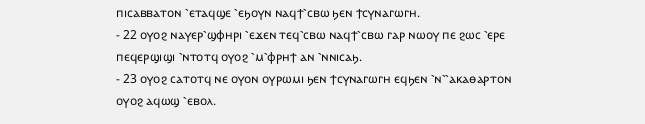ⲡⲓⲥⲁⲃⲃⲁⲧⲟⲛ ⳿ⲉⲧⲁϥϣⲉ ⳿ⲉϧⲟⲩⲛ ⲛⲁϥϯ⳿ⲥⲃⲱ ϧⲉⲛ ϯⲥⲩⲛⲁⲅⲱⲅⲏ.
- 22 ⲟⲩⲟϩ ⲛⲁⲩⲉⲣ⳿ϣⲫⲏⲣⲓ ⳿ⲉϫⲉⲛ ⲧⲉϥ⳿ⲥⲃⲱ ⲛⲁϥϯ⳿ⲥⲃⲱ ⲅⲁⲣ ⲛⲱⲟⲩ ⲡⲉ ϩⲱⲥ ⳿ⲉⲣⲉ ⲡⲉϥⲉⲣϣⲓϣⲓ ⳿ⲛⲧⲟⲧϥ ⲟⲩⲟϩ ⳿ⲙ⳿ⲫⲣⲏϯ ⲁⲛ ⳿ⲛⲛⲓⲥⲁϧ.
- 23 ⲟⲩⲟϩ ⲥⲁⲧⲟⲧϥ ⲛⲉ ⲟⲩⲟⲛ ⲟⲩⲣⲱⲙⲓ ϧⲉⲛ ϯⲥⲩⲛⲁⲅⲱⲅⲏ ⲉϥϧⲉⲛ ⳿ⲛ⳿⳿ⲁⲕⲁⲑⲁⲣⲧⲟⲛ ⲟⲩⲟϩ ⲁϥⲱϣ ⳿ⲉⲃⲟⲗ.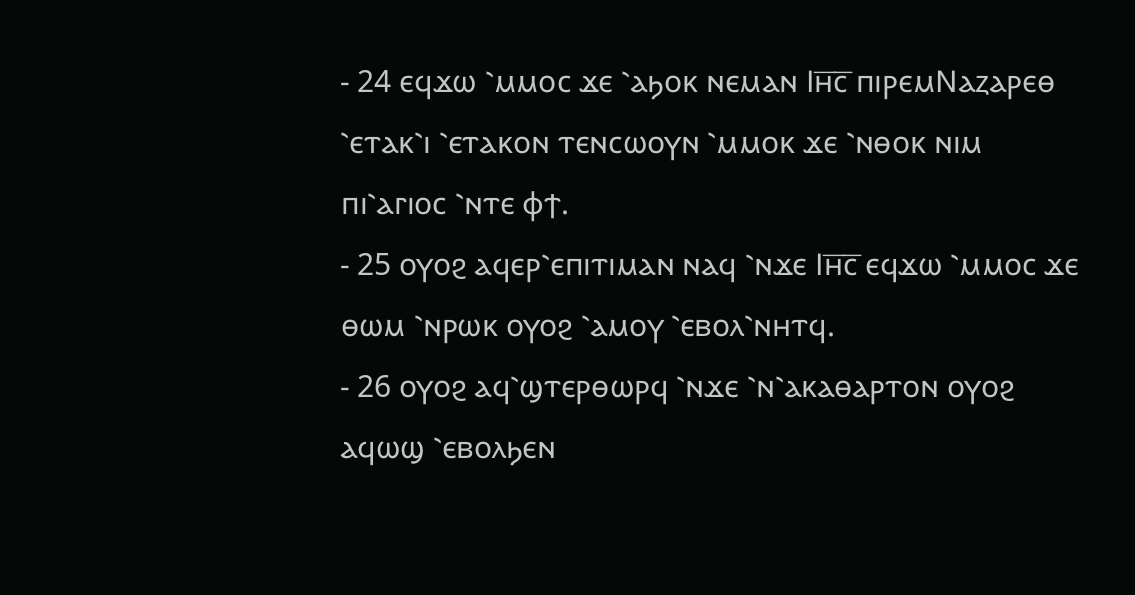- 24 ⲉϥϫⲱ ⳿ⲙⲙⲟⲥ ϫⲉ ⳿ⲁϧⲟⲕ ⲛⲉⲙⲁⲛ Ⲓⲏ̅ⲥ̅ ⲡⲓⲣⲉⲙⲚⲁⲍⲁⲣⲉⲑ ⳿ⲉⲧⲁⲕ⳿ⲓ ⳿ⲉⲧⲁⲕⲟⲛ ⲧⲉⲛⲥⲱⲟⲩⲛ ⳿ⲙⲙⲟⲕ ϫⲉ ⳿ⲛⲑⲟⲕ ⲛⲓⲙ ⲡⲓ⳿ⲁⲅⲓⲟⲥ ⳿ⲛⲧⲉ ⲫϯ.
- 25 ⲟⲩⲟϩ ⲁϥⲉⲣ⳿ⲉⲡⲓⲧⲓⲙⲁⲛ ⲛⲁϥ ⳿ⲛϫⲉ Ⲓⲏ̅ⲥ̅ ⲉϥϫⲱ ⳿ⲙⲙⲟⲥ ϫⲉ ⲑⲱⲙ ⳿ⲛⲣⲱⲕ ⲟⲩⲟϩ ⳿ⲁⲙⲟⲩ ⳿ⲉⲃⲟⲗ⳿ⲛⲏⲧϥ.
- 26 ⲟⲩⲟϩ ⲁϥ⳿ϣⲧⲉⲣⲑⲱⲣϥ ⳿ⲛϫⲉ ⳿ⲛ⳿ⲁⲕⲁⲑⲁⲣⲧⲟⲛ ⲟⲩⲟϩ ⲁϥⲱϣ ⳿ⲉⲃⲟⲗϧⲉⲛ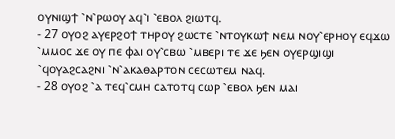ⲟⲩⲛⲓϣϯ ⳿ⲛ⳿ⲣⲱⲟⲩ ⲁϥ⳿ⲓ ⳿ⲉⲃⲟⲗ ϩⲓⲱⲧϥ.
- 27 ⲟⲩⲟϩ ⲁⲩⲉⲣϩⲟϯ ⲧⲏⲣⲟⲩ ϩⲱⲥⲧⲉ ⳿ⲛⲧⲟⲩⲕⲱϯ ⲛⲉⲙ ⲛⲟⲩ⳿ⲉⲣⲏⲟⲩ ⲉϥϫⲱ ⳿ⲙⲙⲟⲥ ϫⲉ ⲟⲩ ⲡⲉ ⲫⲁⲓ ⲟⲩ⳿ⲥⲃⲱ ⳿ⲙⲃⲉⲣⲓ ⲧⲉ ϫⲉ ϧⲉⲛ ⲟⲩⲉⲣϣⲓϣⲓ ⳿ϥⲟⲩⲁϩⲥⲁϩⲛⲓ ⳿ⲛ⳿ⲁⲕⲁⲑⲁⲣⲧⲟⲛ ⲥⲉⲥⲱⲧⲉⲙ ⲛⲁϥ.
- 28 ⲟⲩⲟϩ ⳿ⲁ ⲧⲉϥ⳿ⲥⲙⲏ ⲥⲁⲧⲟⲧϥ ⲥⲱⲣ ⳿ⲉⲃⲟⲗ ϧⲉⲛ ⲙⲁⲓ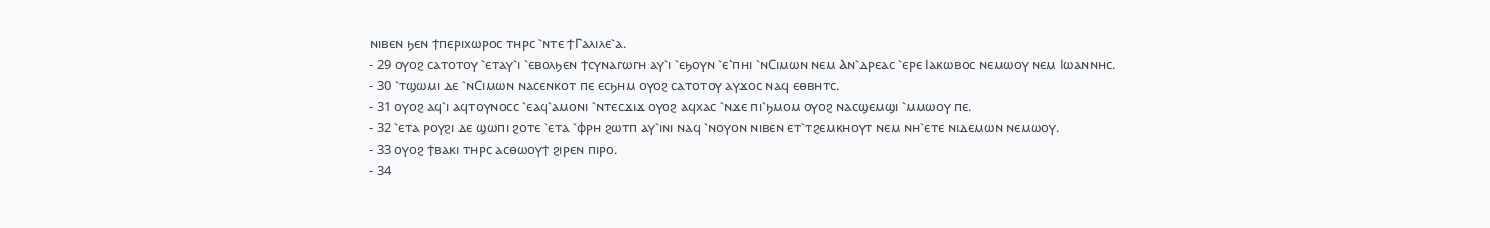ⲛⲓⲃⲉⲛ ϧⲉⲛ ϯⲡⲉⲣⲓⲭⲱⲣⲟⲥ ⲧⲏⲣⲥ ⳿ⲛⲧⲉ ϯⲄⲁⲗⲓⲗⲉ⳿ⲁ.
- 29 ⲟⲩⲟϩ ⲥⲁⲧⲟⲧⲟⲩ ⳿ⲉⲧⲁⲩ⳿ⲓ ⳿ⲉⲃⲟⲗϧⲉⲛ ϯⲥⲩⲛⲁⲅⲱⲅⲏ ⲁⲩ⳿ⲓ ⳿ⲉϧⲟⲩⲛ ⳿ⲉ⳿ⲡⲏⲓ ⳿ⲛⲤⲓⲙⲱⲛ ⲛⲉⲙ Ⲁⲛ⳿ⲇⲣⲉⲁⲥ ⳿ⲉⲣⲉ Ⲓⲁⲕⲱⲃⲟⲥ ⲛⲉⲙⲱⲟⲩ ⲛⲉⲙ Ⲓⲱⲁⲛⲛⲏⲥ.
- 30 ⳿ⲧϣⲱⲙⲓ ⲇⲉ ⳿ⲛⲤⲓⲙⲱⲛ ⲛⲁⲥⲉⲛⲕⲟⲧ ⲡⲉ ⲉⲥϧⲏⲙ ⲟⲩⲟϩ ⲥⲁⲧⲟⲧⲟⲩ ⲁⲩϫⲟⲥ ⲛⲁϥ ⲉⲑⲃⲏⲧⲥ.
- 31 ⲟⲩⲟϩ ⲁϥ⳿ⲓ ⲁϥⲧⲟⲩⲛⲟⲥⲥ ⳿ⲉⲁϥ⳿ⲁⲙⲟⲛⲓ ⳿ⲛⲧⲉⲥϫⲓϫ ⲟⲩⲟϩ ⲁϥⲭⲁⲥ ⳿ⲛϫⲉ ⲡⲓ⳿ϧⲙⲟⲙ ⲟⲩⲟϩ ⲛⲁⲥϣⲉⲙϣⲓ ⳿ⲙⲙⲱⲟⲩ ⲡⲉ.
- 32 ⳿ⲉⲧⲁ ⲣⲟⲩϩⲓ ⲇⲉ ϣⲱⲡⲓ ϩⲟⲧⲉ ⳿ⲉⲧⲁ ⳿ⲫⲣⲏ ϩⲱⲧⲡ ⲁⲩ⳿ⲓⲛⲓ ⲛⲁϥ ⳿ⲛⲟⲩⲟⲛ ⲛⲓⲃⲉⲛ ⲉⲧ⳿ⲧϩⲉⲙⲕⲏⲟⲩⲧ ⲛⲉⲙ ⲛⲏ⳿ⲉⲧⲉ ⲛⲓⲇⲉⲙⲱⲛ ⲛⲉⲙⲱⲟⲩ.
- 33 ⲟⲩⲟϩ ϯⲃⲁⲕⲓ ⲧⲏⲣⲥ ⲁⲥⲑⲱⲟⲩϯ ϩⲓⲣⲉⲛ ⲡⲓⲣⲟ.
- 34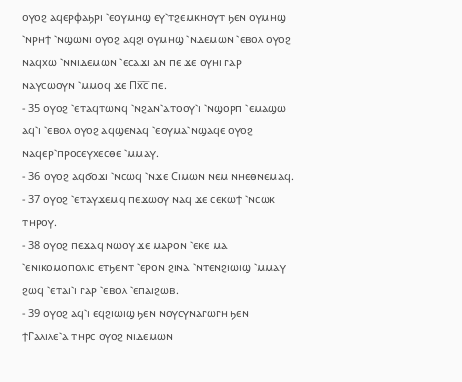ⲟⲩⲟϩ ⲁϥⲉⲣⲫⲁϧⲣⲓ ⳿ⲉⲟⲩⲙⲏϣ ⲉⲩ⳿ⲧϩⲉⲙⲕⲏⲟⲩⲧ ϧⲉⲛ ⲟⲩⲙⲏϣ ⳿ⲛⲣⲏϯ ⳿ⲛϣⲱⲛⲓ ⲟⲩⲟϩ ⲁϥϩⲓ ⲟⲩⲙⲏϣ ⳿ⲛⲇⲉⲙⲱⲛ ⳿ⲉⲃⲟⲗ ⲟⲩⲟϩ ⲛⲁϥⲭⲱ ⳿ⲛⲛⲓⲇⲉⲙⲱⲛ ⳿ⲉⲥⲁϫⲓ ⲁⲛ ⲡⲉ ϫⲉ ⲟⲩⲏⲓ ⲅⲁⲣ ⲛⲁⲩⲥⲱⲟⲩⲛ ⳿ⲙⲙⲟϥ ϫⲉ Ⲡⲭ̅ⲥ̅ ⲡⲉ.
- 35 ⲟⲩⲟϩ ⳿ⲉⲧⲁϥⲧⲱⲛϥ ⳿ⲛϩⲁⲛ⳿ⲁⲧⲟⲟⲩ⳿ⲓ ⳿ⲛϣⲟⲣⲡ ⳿ⲉⲙⲁϣⲱ ⲁϥ⳿ⲓ ⳿ⲉⲃⲟⲗ ⲟⲩⲟϩ ⲁϥϣⲉⲛⲁϥ ⳿ⲉⲟⲩⲙⲁ⳿ⲛϣⲁϥⲉ ⲟⲩⲟϩ ⲛⲁϥⲉⲣ⳿ⲡⲣⲟⲥⲉⲩⲭⲉⲥⲑⲉ ⳿ⲙⲙⲁⲩ.
- 36 ⲟⲩⲟϩ ⲁϥϭⲟϫⲓ ⳿ⲛⲥⲱϥ ⳿ⲛϫⲉ Ⲥⲓⲙⲱⲛ ⲛⲉⲙ ⲛⲏⲉⲑⲛⲉⲙⲁϥ.
- 37 ⲟⲩⲟϩ ⳿ⲉⲧⲁⲩϫⲉⲙϥ ⲡⲉϫⲱⲟⲩ ⲛⲁϥ ϫⲉ ⲥⲉⲕⲱϯ ⳿ⲛⲥⲱⲕ ⲧⲏⲣⲟⲩ.
- 38 ⲟⲩⲟϩ ⲡⲉϫⲁϥ ⲛⲱⲟⲩ ϫⲉ ⲙⲁⲣⲟⲛ ⳿ⲉⲕⲉ ⲙⲁ ⳿ⲉⲛⲓⲕⲟⲙⲟⲡⲟⲗⲓⲥ ⲉⲧϧⲉⲛⲧ ⳿ⲉⲣⲟⲛ ϩⲓⲛⲁ ⳿ⲛⲧⲉⲛϩⲓⲱⲓϣ ⳿ⲙⲙⲁⲩ ϩⲱϥ ⳿ⲉⲧⲁⲓ⳿ⲓ ⲅⲁⲣ ⳿ⲉⲃⲟⲗ ⳿ⲉⲡⲁⲓϩⲱⲃ.
- 39 ⲟⲩⲟϩ ⲁϥ⳿ⲓ ⲉϥϩⲓⲱⲓϣ ϧⲉⲛ ⲛⲟⲩⲥⲩⲛⲁⲅⲱⲅⲏ ϧⲉⲛ ϯⲄⲁⲗⲓⲗⲉ⳿ⲁ ⲧⲏⲣⲥ ⲟⲩⲟϩ ⲛⲓⲇⲉⲙⲱⲛ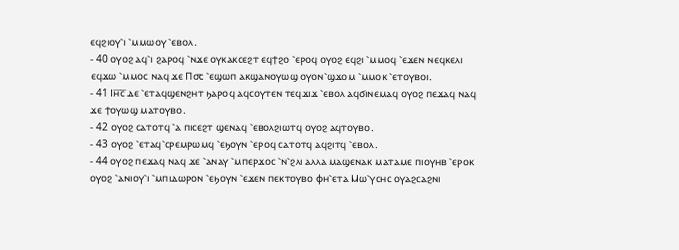ⲉϥϩⲓⲟⲩ⳿ⲓ ⳿ⲙⲙⲱⲟⲩ ⳿ⲉⲃⲟⲗ.
- 40 ⲟⲩⲟϩ ⲁϥ⳿ⲓ ϩⲁⲣⲟϥ ⳿ⲛϫⲉ ⲟⲩⲕⲁⲕⲥⲉϩⲧ ⲉϥϯϩⲟ ⳿ⲉⲣⲟϥ ⲟⲩⲟϩ ⲉϥϩⲓ ⳿ⲙⲙⲟϥ ⳿ⲉϫⲉⲛ ⲛⲉϥⲕⲉⲗⲓ ⲉϥϫⲱ ⳿ⲙⲙⲟⲥ ⲛⲁϥ ϫⲉ Ⲡ⳪ ⳿ⲉϣⲱⲡ ⲁⲕϣⲁⲛⲟⲩⲱϣ ⲟⲩⲟⲛ⳿ϣϫⲟⲙ ⳿ⲙⲙⲟⲕ ⳿ⲉⲧⲟⲩⲃⲟⲓ.
- 41 Ⲓⲏ̅ⲥ̅ ⲇⲉ ⳿ⲉⲧⲁϥϣⲉⲛϩⲏⲧ ϧⲁⲣⲟϥ ⲁϥⲥⲟⲩⲧⲉⲛ ⲧⲉϥϫⲓϫ ⳿ⲉⲃⲟⲗ ⲁϥϭⲓⲛⲉⲙⲁϥ ⲟⲩⲟϩ ⲡⲉϫⲁϥ ⲛⲁϥ ϫⲉ ϯⲟⲩⲱϣ ⲙⲁⲧⲟⲩⲃⲟ.
- 42 ⲟⲩⲟϩ ⲥⲁⲧⲟⲧϥ ⳿ⲁ ⲡⲓⲥⲉϩⲧ ϣⲉⲛⲁϥ ⳿ⲉⲃⲟⲗϩⲓⲱⲧϥ ⲟⲩⲟϩ ⲁϥⲧⲟⲩⲃⲟ.
- 43 ⲟⲩⲟϩ ⳿ⲉⲧⲁϥ⳿ⲥⲣⲉⲙⲣⲱⲙϥ ⳿ⲉϧⲟⲩⲛ ⳿ⲉⲣⲟϥ ⲥⲁⲧⲟⲧϥ ⲁϥϩⲓⲧϥ ⳿ⲉⲃⲟⲗ.
- 44 ⲟⲩⲟϩ ⲡⲉϫⲁϥ ⲛⲁϥ ϫⲉ ⳿ⲁⲛⲁⲩ ⳿ⲙⲡⲉⲣϫⲟⲥ ⳿ⲛ⳿ϩⲗⲓ ⲁⲗⲗⲁ ⲙⲁϣⲉⲛⲁⲕ ⲙⲁⲧⲁⲙⲉ ⲡⲓⲟⲩⲏⲃ ⳿ⲉⲣⲟⲕ ⲟⲩⲟϩ ⳿ⲁⲛⲓⲟⲩ⳿ⲓ ⳿ⲙⲡⲓⲇⲱⲣⲟⲛ ⳿ⲉϧⲟⲩⲛ ⳿ⲉϫⲉⲛ ⲡⲉⲕⲧⲟⲩⲃⲟ ⲫⲏ⳿ⲉⲧⲁ Ⲙⲱ⳿ⲩⲥⲏⲥ ⲟⲩⲁϩⲥⲁϩⲛⲓ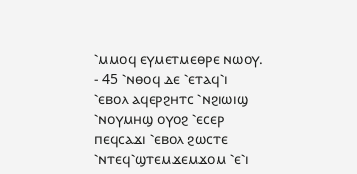⳿ⲙⲙⲟϥ ⲉⲩⲙⲉⲧⲙⲉⲑⲣⲉ ⲛⲱⲟⲩ.
- 45 ⳿ⲛⲑⲟϥ ⲇⲉ ⳿ⲉⲧⲁϥ⳿ⲓ ⳿ⲉⲃⲟⲗ ⲁϥⲉⲣϩⲏⲧⲥ ⳿ⲛϩⲓⲱⲓϣ ⳿ⲛⲟⲩⲙⲏϣ ⲟⲩⲟϩ ⳿ⲉⲥⲉⲣ ⲡⲉϥⲥⲁϫⲓ ⳿ⲉⲃⲟⲗ ϩⲱⲥⲧⲉ ⳿ⲛⲧⲉϥ⳿ϣⲧⲉⲙϫⲉⲙϫⲟⲙ ⳿ⲉ⳿ⲓ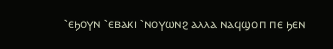⳿ⲉϧⲟⲩⲛ ⳿ⲉⲃⲁⲕⲓ ⳿ⲛⲟⲩⲱⲛϩ ⲁⲗⲗⲁ ⲛⲁϥϣⲟⲡ ⲡⲉ ϧⲉⲛ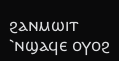ϩⲁⲛⲙⲱⲓⲧ ⳿ⲛϣⲁϥⲉ ⲟⲩⲟϩ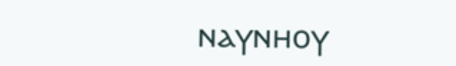ⲛⲁⲩⲛⲏⲟⲩ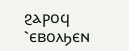ϩⲁⲣⲟϥ ⳿ⲉⲃⲟⲗϧⲉⲛ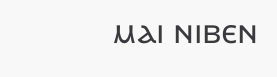ⲙⲁⲓ ⲛⲓⲃⲉⲛ